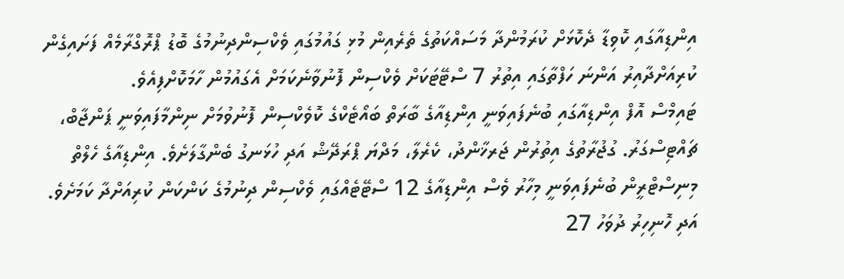އިންޑިއާގައި ކޮވިޑާ ދެކޮޅަށް ކުރަމުންދާ މަސައްކަތުގެ ތެރެއިން މުޅި ގައުމުގައި ވެކްސިންދިނުމުގެ ބޮޑު ޕްރޮގްރާމެއް ފަށައިގެން ކުރިއަށްދާއިރު އަންނަ ހަފްތާގައި އިތުރު 7 ސްޓޭޓަކަށް ވެކްސިން ފޮނުވާނެކަމަށް އެގައުމުން ހާމަކޮށްފިއެވެ.
ޓައިމްސް އޮފް އިންޑިއާގައި ބުނެފައިވަނީ އިންޑިއާގެ ބާރަތް ބައޯޓެކްގެ ކޮވެކްސިން ފޮނުވުމަށް ނިންމާފައިވަނީ ޕަންޖާބް، ޗައްޓިސްގަރު. ގުޖުރާތުގެ އިތުރުން ޖަރޚާންދު، ކެރެލާ، މަދްޔަ ޕްރަދޭޝް އަދި ހުޅަނގު ބެންގާލަށެވެ. އިންޑިއާގެ ހެލްތް މިނިސްޓްރީން ބުނެފައިވަނީ މިހާރު ވެސް އިންޑިއާގެ 12 ސްޓޭޓެއްގައި ވެކްސިން ދިނުމުގެ ކަންކަން ކުރިއަށްދާ ކަމަށެވެ. އަދި ހޮނިހިރު ދުވަހު 27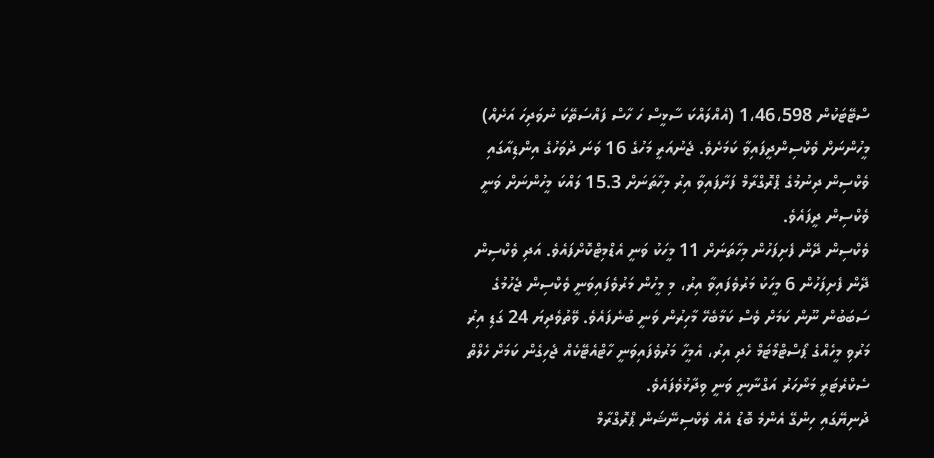ސްޓޭޓަކުން 1،46،598 (އެއްލައްކަ ސާޅީސް ހަ ހާސް ފައްސަތޭކަ ނުވަދިހަ އަށެއް) މީހުންނަށް ވެކްސިންދީފައިވާ ކަމަށެވެ. ޖެނުއަރީ މަހުގެ 16 ވަނަ ދުވަހުގެ އިންޑިއާގައި ވެކްސިން ދިނުމުގެ ޕްރޮގްރާމް ފަށާފައިވާ އިރު މިހާތަނަށް 15.3 ލައްކަ މީހުންނަށް ވަނީ ވެކްސިން ދީފައެވެ.
ވެކްސިން ދޭން ފެށިފަހުން މިހާތަނަށް 11 މީހަކު ވަނީ އެޑްމިޓްކޮށްފައެވެ. އަދި ވެކްސިން ދޭން ފެށިފަހުން 6 މީހަކު މަރުވެފައިވާ އިރު، މި މީހުން މަރުވެފައިވަނީ ވެކްސިން ޖެހުމުގެ ސަބަބުން ނޫން ކަމަށް ވެސް ކަމާބެހޭ މާހިރުން ވަނީ ބުނެފައެވެ. ވޭތުވެދިޔަ 24 ގަޑި އިރު މަރުވި މީހެއްގެ ޕޯސްޓްމޯޓަމް ހެދި އިރު، އެމީހާ މަރުވެފައިވަނީ ހާޓްއެޓޭކެއް ޖެހިގެން ކަމަށް ހެލްތް ސެކްރެޓަރީ މަނޯހަރު އަގްނާނީ ވަނީ ވިދާޅުވެފައެވެ.
ދުނިޔޭގައި ހިންގޭ އެންމެ ބޮޑު އެއް ވެކްސިނޭޝަން ޕްރޮގްރާމް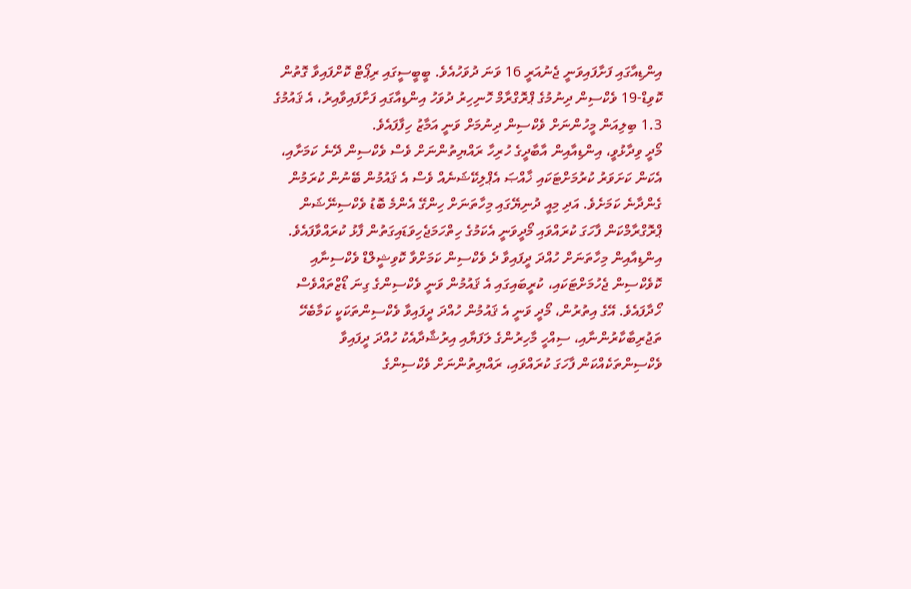އިންޑިއާގައި ފަށާފައިވަނީ ޖެނުއަރީ 16 ވަނަ ދުވަހުއެވެ. ބީބީސީގައި ރިޕޯޓް ކޮށްފައިވާ ގޮތުން ކޮވިޑް-19 ވެކްސިން ދިނުމުގެ ޕްރޮގްރާމް ހޮނިހިރު ދުވަހު އިންޑިއާގައި ފަށާފައިވާއިރު، އެ ޤައުމުގެ 1.3 ބިލިއަން މީހުންނަށް ވެކްސިން ދިނުމަށް ވަނީ އަމާޒު ހިފާފައެވެ.
މޯދީ ވިދާޅުވީ، އިންޑިއާއިން އާބާދީގެ ހުރިހާ ރައްޔިތުންނަށް ވެސް ވެކްސިން ދޭނެ ކަމަށާއި، އެކަން ކަށަވަރު ކުރުމަށްޓަކައި ޚާއްޞަ އެޕްލިކޭޝަނެއް ވެސް އެ ޤައުމުން ބޭނުން ކުރަމުން ގެންދާނެ ކަމަށެވެ. އަދި މިއީ ދުނިޔޭގައި މިހާތަނަށް ހިންގޭ އެންމެ ބޮޑު ވެކްސިނޭޝަން ޕްރޮގްރާމްކަން ފާހަގަ ކުރައްވައި މޯދީވަނީ އެކަމުގެ ހިތްހަމަޖެހިވަޑައިގަތުން ފާޅު ކުރައްވާފައެވެ.
އިންޑިއާއިން މިހާތަނަށް ހުއްދަ ދީފައިވާ ދެ ވެކްސިން ކަމަށްވާ ކޮވިޝީލްޑް ވެކްސިނާއި ކޮވެކްސިން ޖެހުމަށްޓަކައި، ކުރީބައިގައި އެ ޤައުމުން ވަނީ ވެކްސިންގެ ގިނަ ޑޯޒްތައްވެސް ހޯދާފައެވެ. އޭގެ އިތުރުން، މޯދީ ވަނީ އެ ޤައުމުން ހުއްދަ ދީފައިވާ ވެކްސިންތަކަކީ ކަމާބެހޭ ތަޖުރިބާކާރުންނާއި، ސިއްހީ މާހިރުންގެ ލަފަޔާއި އިރުޝާދާއެކު ހުއްދަ ދީފައިވާ ވެކްސިންތަކެއްކަން ފާހަގަ ކުރައްވައި، ރައްޔިތުންނަށް ވެކްސިންގެ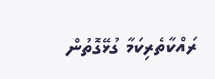ރައްކާތެރިކަމާ ގުޅޭގޮތުން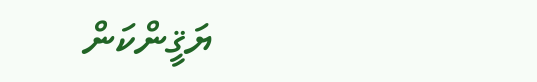ޔަޤީންކަން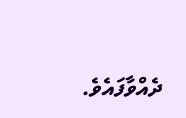ދެއްވާފައެވެ.